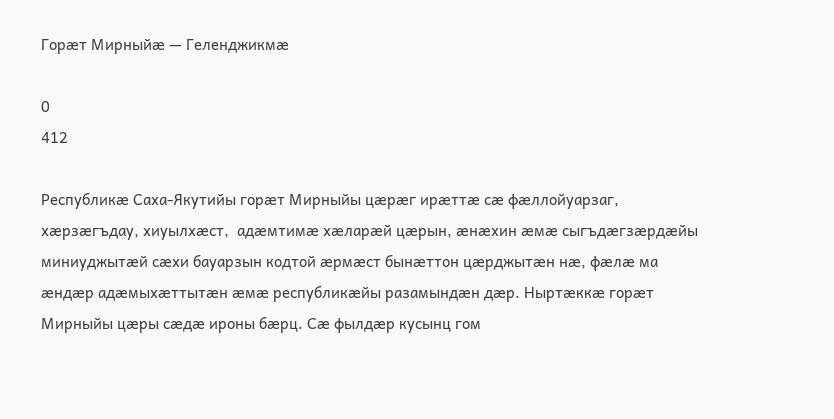Горæт Мирныйæ — Геленджикмæ

0
412

Республикæ Саха-Якутийы горæт Мирныйы цæрæг ирæттæ сæ фæллойуарзаг, хæрзæгъдау, хиуылхæст,  адæмтимæ хæларæй цæрын, æнæхин æмæ сыгъдæгзæрдæйы миниуджытæй сæхи бауарзын кодтой æрмæст бынæттон цæрджытæн нæ, фæлæ ма  æндæр адæмыхæттытæн æмæ республикæйы разамындæн дæр. Ныртæккæ горæт Мирныйы цæры сæдæ ироны бæрц. Сæ фылдæр кусынц гом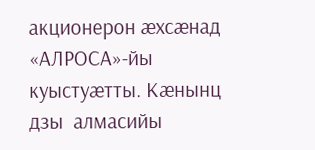акционерон æхсæнад «АЛРОСА»-йы куыстуæтты. Кæнынц дзы  алмасийы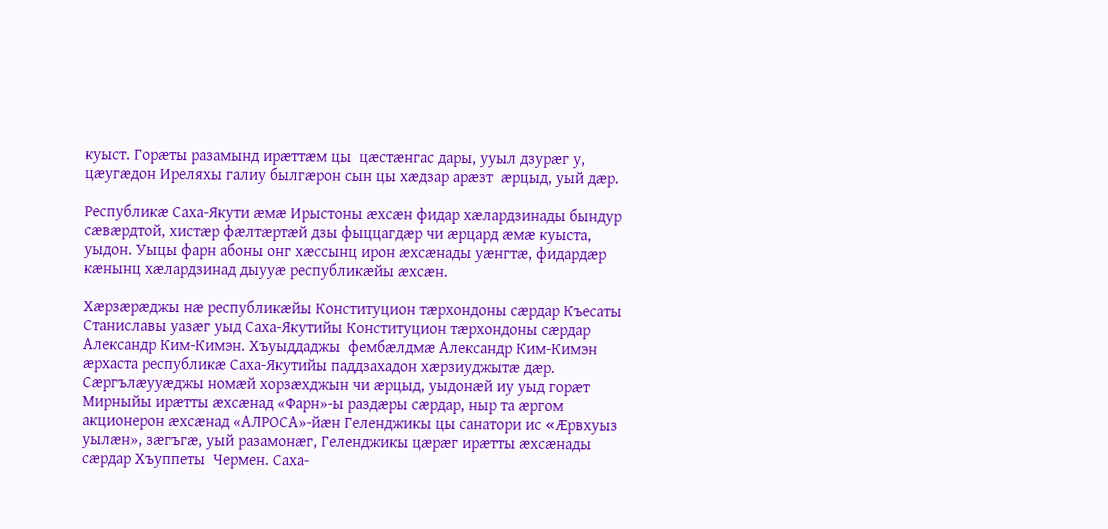куыст. Горæты разамынд ирæттæм цы  цæстæнгас дары, ууыл дзурæг у, цæугæдон Иреляхы галиу былгæрон сын цы хæдзар арæзт  æрцыд, уый дæр.

Республикæ Саха-Якути æмæ Ирыстоны æхсæн фидар хæлардзинады бындур сæвæрдтой, хистæр фæлтæртæй дзы фыццагдæр чи æрцард æмæ куыста, уыдон. Уыцы фарн абоны онг хæссынц ирон æхсæнады уæнгтæ, фидардæр кæнынц хæлардзинад дыууæ республикæйы æхсæн.

Хæрзæрæджы нæ республикæйы Конституцион тæрхондоны сæрдар Къесаты Станиславы уазæг уыд Саха-Якутийы Конституцион тæрхондоны сæрдар Александр Ким-Кимэн. Хъуыддаджы  фембæлдмæ Александр Ким-Кимэн æрхаста республикæ Саха-Якутийы паддзахадон хæрзиуджытæ дæр.  Сæргълæууæджы номæй хорзæхджын чи æрцыд, уыдонæй иу уыд горæт Мирныйы ирæтты æхсæнад «Фарн»-ы раздæры сæрдар, ныр та æргом акционерон æхсæнад «АЛРОСА»-йæн Геленджикы цы санатори ис «Æрвхуыз уылæн», зæгъгæ, уый разамонæг, Геленджикы цæрæг ирæтты æхсæнады сæрдар Хъуппеты  Чермен. Саха-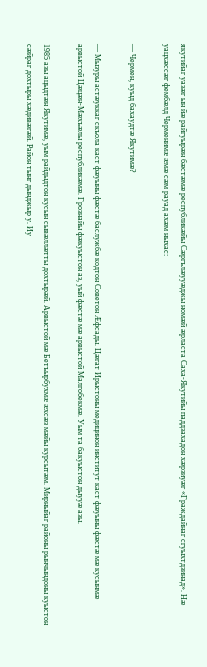якутийаг уазæг ын йæ райгуырæн бæстæмæ республикæйы Сæргълæууæджы номæй æрласта Саха-Якутийы паддзахадон хæрзиуæг «Граждайнаг сгуыхтдзинад». Нæ уацхæссæг фембæлд Черменимæ æмæ сæм рауад ахæм ныхас:

— Чермен, куыд бахаудтæ Якутимæ?

— Мызуры астæуккаг скъола каст фæуыны фæстæ баслужбæ кодтон Советон Æфсады. Цæгат Ирыстоны медицинон институт каст фæуыны фæстæ мæ кусынмæ арвыстой Цæцæн-Мæхъæлы республикæмæ. Грознайы фæкуыстон аз, уый фæстæ мæ арвыстой Малгобекмæ. Уым та бакуыстон дыууæ азы.

1985 азы ацыдтæн Якутимæ, уым райдыдтон кусын сывæллæтты дохтырæй. Арвыстой мæ Бетъырбухмæ æхсæз мæйы курсытæм. Мирныйаг районы рынчындоны куыстон сæйраг дохтыры хæдивæгæй. Район тынг дынджыр у. Иу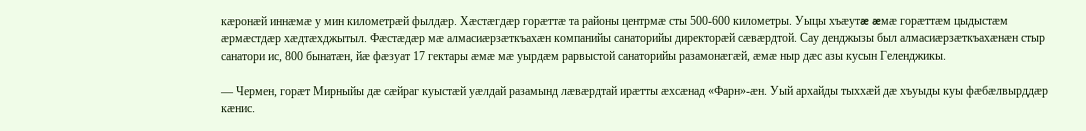кæронæй иннæмæ у мин километрæй фылдæр. Хæстæгдæр горæттæ та районы центрмæ сты 500-600 километры. Уыцы хъæутæ æмæ горæттæм цыдыстæм æрмæстдæр хæдтæхджытыл. Фæстæдæр мæ алмасиæрзæткъахæн компанийы санаторийы директорæй сæвæрдтой. Сау денджызы был алмасиæрзæткъахæнæн стыр санатори ис, 800 бынатæн, йæ фæзуат 17 гектары æмæ мæ уырдæм рарвыстой санаторийы разамонæгæй, æмæ ныр дæс азы кусын Геленджикы.

— Чермен, горæт Мирныйы дæ сæйраг куыстæй уæлдай разамынд лæвæрдтай ирæтты æхсæнад «Фарн»-æн. Уый архайды тыххæй дæ хъуыды куы фæбæлвырддæр кæнис.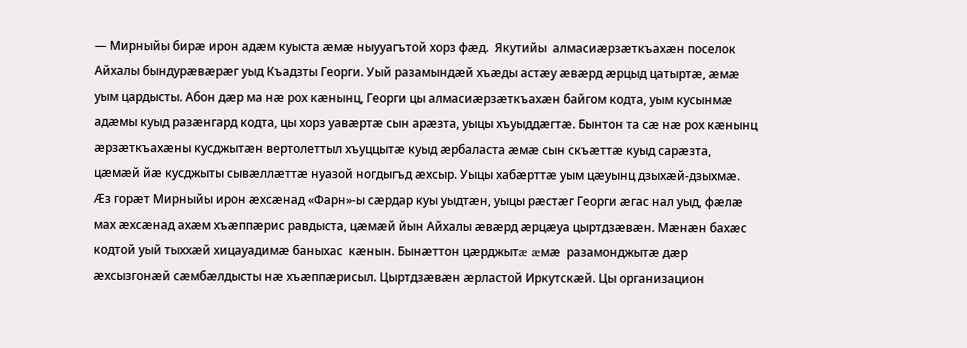— Мирныйы бирæ ирон адæм куыста æмæ ныууагътой хорз фæд.  Якутийы  алмасиæрзæткъахæн поселок Айхалы бындурæвæрæг уыд Къадзты Георги. Уый разамындæй хъæды астæу æвæрд æрцыд цатыртæ, æмæ уым цардысты. Абон дæр ма нæ рох кæнынц, Георги цы алмасиæрзæткъахæн байгом кодта, уым кусынмæ адæмы куыд разæнгард кодта, цы хорз уавæртæ сын арæзта, уыцы хъуыддæгтæ. Бынтон та сæ нæ рох кæнынц æрзæткъахæны кусджытæн вертолеттыл хъуццытæ куыд æрбаласта æмæ сын скъæттæ куыд сарæзта, цæмæй йæ кусджыты сывæллæттæ нуазой ногдыгъд æхсыр. Уыцы хабæрттæ уым цæуынц дзыхæй-дзыхмæ. Æз горæт Мирныйы ирон æхсæнад «Фарн»-ы сæрдар куы уыдтæн, уыцы рæстæг Георги æгас нал уыд, фæлæ мах æхсæнад ахæм хъæппæрис равдыста, цæмæй йын Айхалы æвæрд æрцæуа цыртдзæвæн. Мæнæн бахæс кодтой уый тыххæй хицауадимæ баныхас  кæнын. Бынæттон цæрджытæ æмæ  разамонджытæ дæр æхсызгонæй сæмбæлдысты нæ хъæппæрисыл. Цыртдзæвæн æрластой Иркутскæй. Цы организацион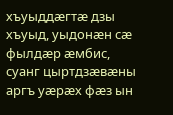хъуыддæгтæ дзы хъуыд, уыдонæн сæ фылдæр æмбис, суанг цыртдзæвæны аргъ уæрæх фæз ын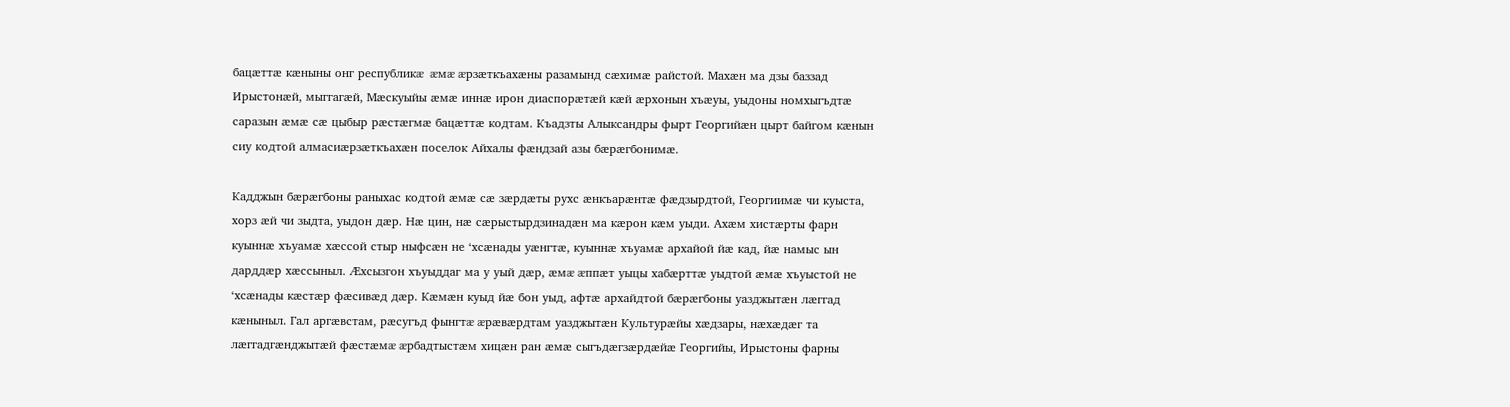бацæттæ кæныны онг республикæ  æмæ æрзæткъахæны разамынд сæхимæ райстой. Махæн ма дзы баззад Ирыстонæй, мыггагæй, Мæскуыйы æмæ иннæ ирон диаспорæтæй кæй æрхонын хъæуы, уыдоны номхыгъдтæ саразын æмæ сæ цыбыр рæстæгмæ бацæттæ кодтам. Къадзты Алыксандры фырт Георгийæн цырт байгом кæнын сиу кодтой алмасиæрзæткъахæн поселок Айхалы фæндзай азы бæрæгбонимæ.

Кадджын бæрæгбоны раныхас кодтой æмæ сæ зæрдæты рухс æнкъарæнтæ фæдзырдтой, Георгиимæ чи куыста, хорз æй чи зыдта, уыдон дæр. Нæ цин, нæ сæрыстырдзинадæн ма кæрон кæм уыди. Ахæм хистæрты фарн куыннæ хъуамæ хæссой стыр ныфсæн не ‘хсæнады уæнгтæ, куыннæ хъуамæ архайой йæ кад, йæ намыс ын дарддæр хæссыныл. Æхсызгон хъуыддаг ма у уый дæр, æмæ æппæт уыцы хабæрттæ уыдтой æмæ хъуыстой не ‘хсæнады кæстæр фæсивæд дæр. Кæмæн куыд йæ бон уыд, афтæ архайдтой бæрæгбоны уазджытæн лæггад кæныныл. Гал аргæвстам, рæсугъд фынгтæ æрæвæрдтам уазджытæн Культурæйы хæдзары, нæхæдæг та лæггадгæнджытæй фæстæмæ æрбадтыстæм хицæн ран æмæ сыгъдæгзæрдæйæ Георгийы, Ирыстоны фарны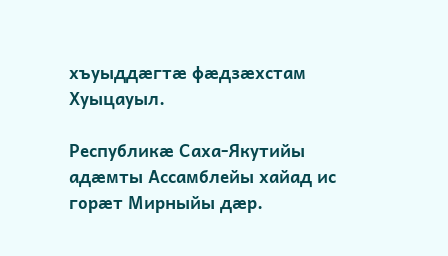хъуыддæгтæ фæдзæхстам Хуыцауыл.

Республикæ Саха-Якутийы  адæмты Ассамблейы хайад ис горæт Мирныйы дæр.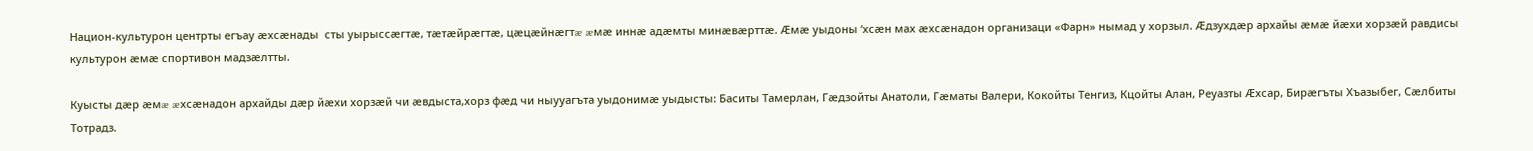Национ-культурон центрты егъау æхсæнады  сты уырыссæгтæ, тæтæйрæгтæ, цæцæйнæгтæ æмæ иннæ адæмты минæвæрттæ. Æмæ уыдоны ‘хсæн мах æхсæнадон организаци «Фарн» нымад у хорзыл. Æдзухдæр архайы æмæ йæхи хорзæй равдисы  культурон æмæ спортивон мадзæлтты.

Куысты дæр æмæ æхсæнадон архайды дæр йæхи хорзæй чи æвдыста,хорз фæд чи ныууагъта уыдонимæ уыдысты: Баситы Тамерлан, Гæдзойты Анатоли, Гæматы Валери, Кокойты Тенгиз, Кцойты Алан, Реуазты Æхсар, Бирæгъты Хъазыбег, Сæлбиты Тотрадз.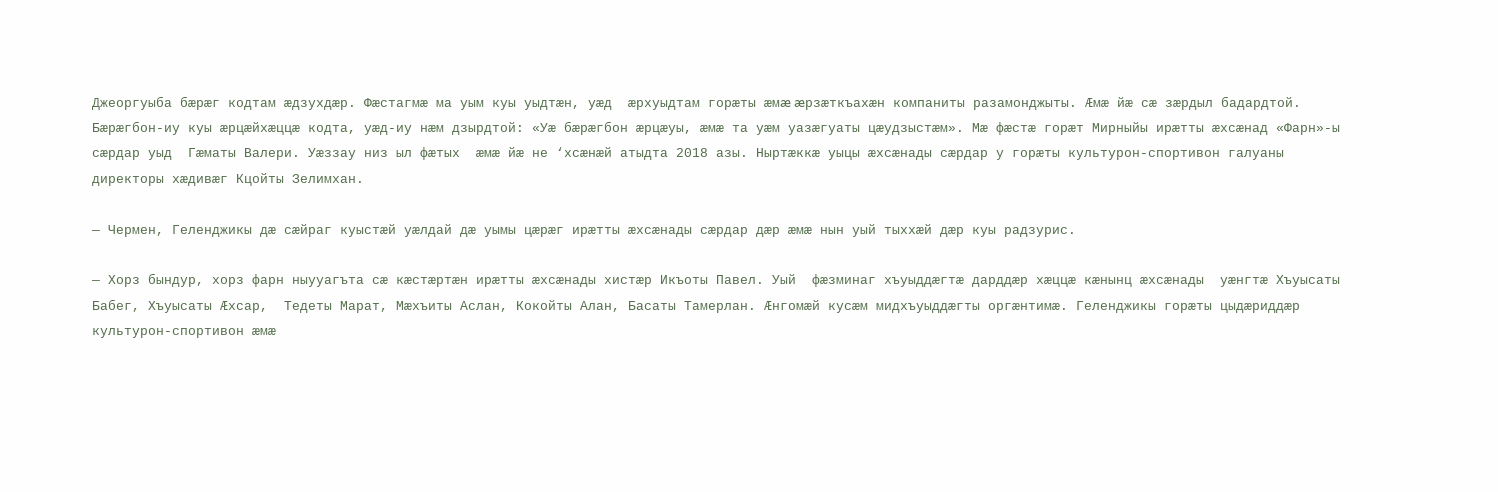Джеоргуыба бæрæг кодтам æдзухдæр. Фæстагмæ ма уым куы уыдтæн, уæд  æрхуыдтам горæты æмæ æрзæткъахæн компаниты разамонджыты. Æмæ йæ сæ зæрдыл бадардтой. Бæрæгбон-иу куы æрцæйхæццæ кодта, уæд-иу нæм дзырдтой: «Уæ бæрæгбон æрцæуы, æмæ та уæм уазæгуаты цæудзыстæм». Мæ фæстæ горæт Мирныйы ирæтты æхсæнад «Фарн»-ы сæрдар уыд  Гæматы Валери. Уæззау низ ыл фæтых  æмæ йæ не ‘хсæнæй атыдта 2018 азы. Ныртæккæ уыцы æхсæнады сæрдар у горæты культурон-спортивон галуаны  директоры хæдивæг Кцойты Зелимхан.

— Чермен, Геленджикы дæ сæйраг куыстæй уæлдай дæ уымы цæрæг ирæтты æхсæнады сæрдар дæр æмæ нын уый тыххæй дæр куы радзурис.

— Хорз бындур, хорз фарн ныууагъта сæ кæстæртæн ирæтты æхсæнады хистæр Икъоты Павел. Уый  фæзминаг хъуыддæгтæ дарддæр хæццæ кæнынц æхсæнады  уæнгтæ Хъуысаты Бабег, Хъуысаты Æхсар,  Тедеты Марат, Мæхъиты Аслан, Кокойты Алан, Басаты Тамерлан. Æнгомæй кусæм мидхъуыддæгты оргæнтимæ. Геленджикы горæты цыдæриддæр культурон-спортивон æмæ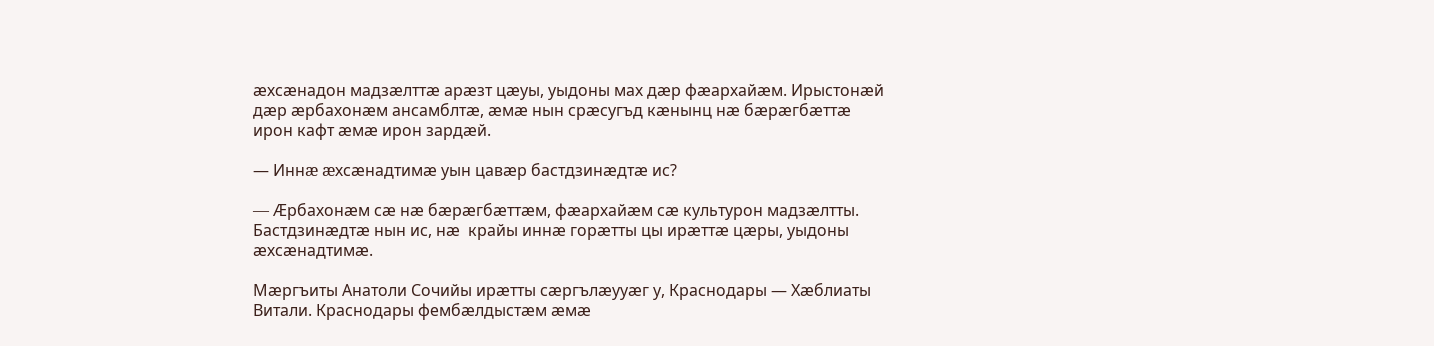æхсæнадон мадзæлттæ арæзт цæуы, уыдоны мах дæр фæархайæм. Ирыстонæй дæр æрбахонæм ансамблтæ, æмæ нын срæсугъд кæнынц нæ бæрæгбæттæ ирон кафт æмæ ирон зардæй.

— Иннæ æхсæнадтимæ уын цавæр бастдзинæдтæ ис?

— Æрбахонæм сæ нæ бæрæгбæттæм, фæархайæм сæ культурон мадзæлтты. Бастдзинæдтæ нын ис, нæ  крайы иннæ горæтты цы ирæттæ цæры, уыдоны æхсæнадтимæ.

Мæргъиты Анатоли Сочийы ирæтты сæргълæууæг у, Краснодары — Хæблиаты Витали. Краснодары фембæлдыстæм æмæ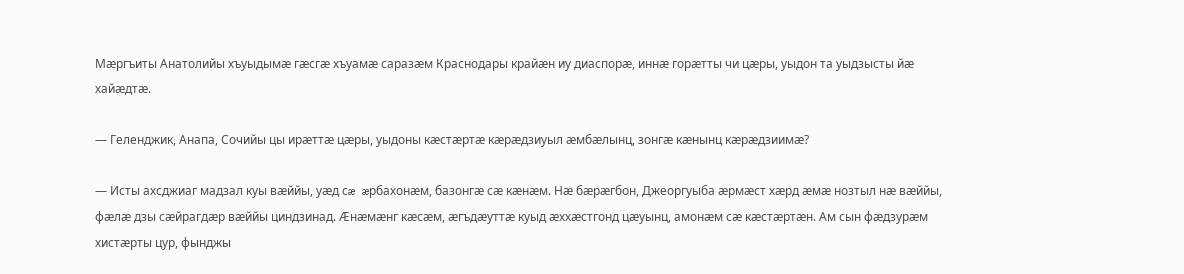Мæргъиты Анатолийы хъуыдымæ гæсгæ хъуамæ саразæм Краснодары крайæн иу диаспорæ, иннæ горæтты чи цæры, уыдон та уыдзысты йæ хайæдтæ.

— Геленджик, Анапа, Сочийы цы ирæттæ цæры, уыдоны кæстæртæ кæрæдзиуыл æмбæлынц, зонгæ кæнынц кæрæдзиимæ?

— Исты ахсджиаг мадзал куы вæййы, уæд сæ æрбахонæм, базонгæ сæ кæнæм. Нæ бæрæгбон, Джеоргуыба æрмæст хæрд æмæ нозтыл нæ вæййы, фæлæ дзы сæйрагдæр вæййы циндзинад. Æнæмæнг кæсæм, æгъдæуттæ куыд æххæстгонд цæуынц, амонæм сæ кæстæртæн. Ам сын фæдзурæм хистæрты цур, фынджы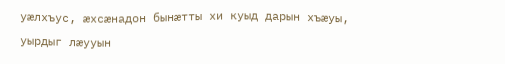уæлхъус, æхсæнадон бынæтты хи куыд дарын хъæуы, уырдыг лæууын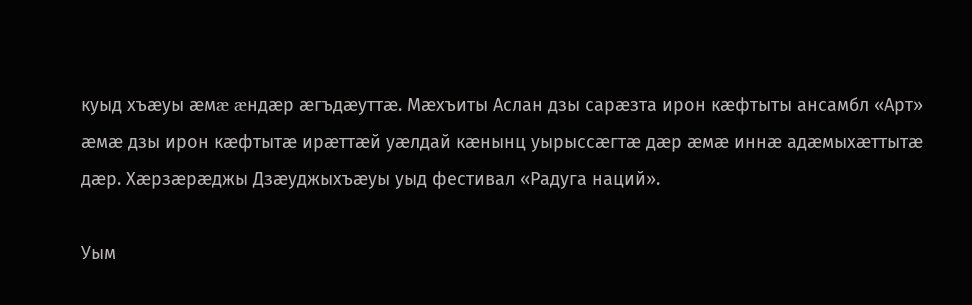куыд хъæуы æмæ æндæр æгъдæуттæ. Мæхъиты Аслан дзы сарæзта ирон кæфтыты ансамбл «Арт» æмæ дзы ирон кæфтытæ ирæттæй уæлдай кæнынц уырыссæгтæ дæр æмæ иннæ адæмыхæттытæ дæр. Хæрзæрæджы Дзæуджыхъæуы уыд фестивал «Радуга наций».

Уым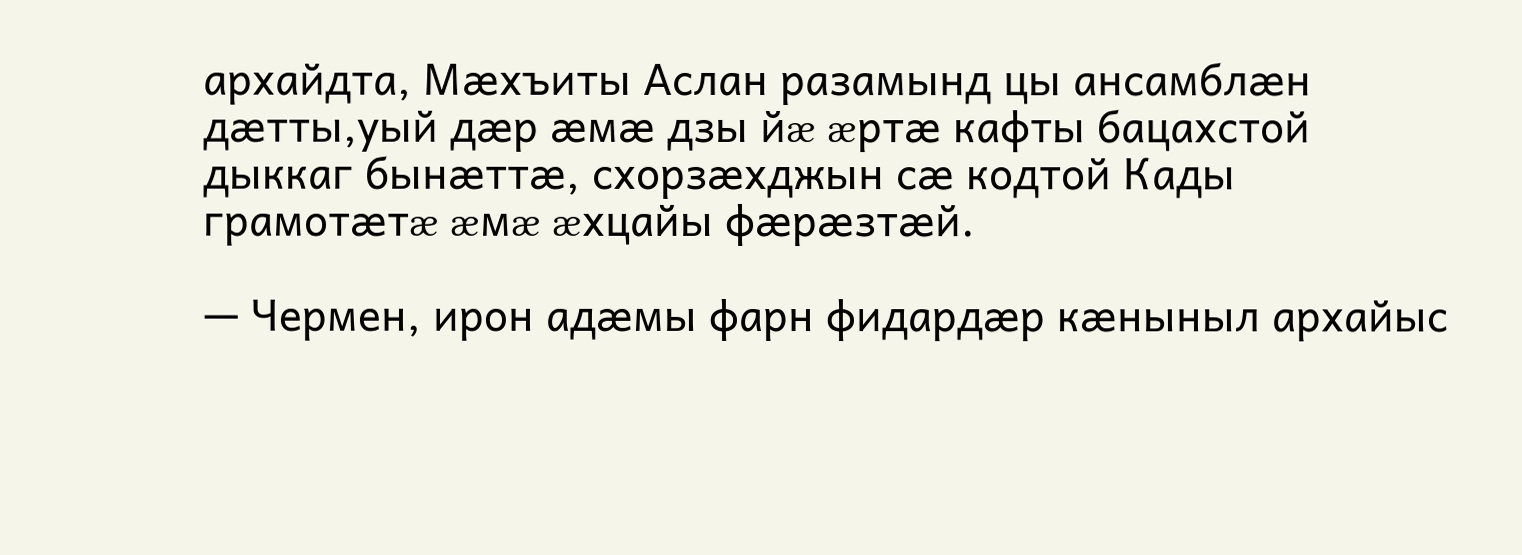архайдта, Мæхъиты Аслан разамынд цы ансамблæн дæтты,уый дæр æмæ дзы йæ æртæ кафты бацахстой дыккаг бынæттæ, схорзæхджын сæ кодтой Кады грамотæтæ æмæ æхцайы фæрæзтæй.

— Чермен, ирон адæмы фарн фидардæр кæныныл архайыс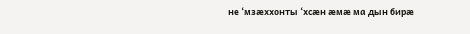не ‘мзæххонты ‘хсæн æмæ ма дын бирæ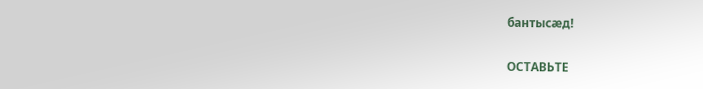бантысæд!

ОСТАВЬТЕ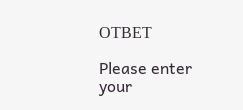ОТВЕТ

Please enter your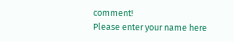comment!
Please enter your name here